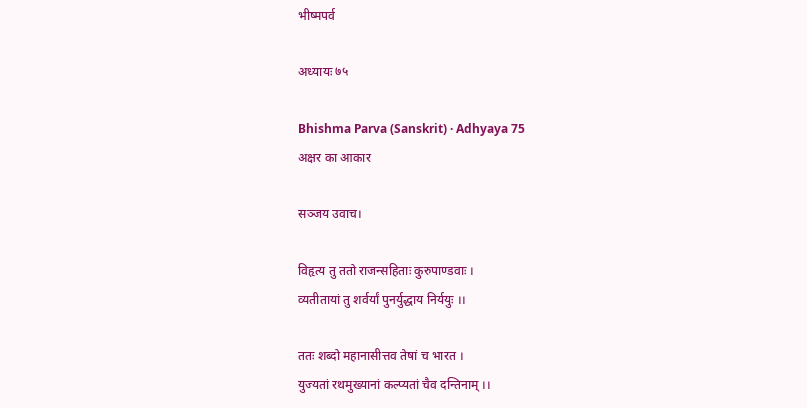भीष्मपर्व

अध्यायः ७५

Bhishma Parva (Sanskrit) · Adhyaya 75
अक्षर का आकार

सञ्जय उवाच।

विहृत्य तु ततो राजन्सहिताः कुरुपाण्डवाः ।
व्यतीतायां तु शर्वर्यां पुनर्युद्धाय निर्ययुः ।।

ततः शब्दो महानासीत्तव तेषां च भारत ।
युज्यतां रथमुख्यानां कल्प्यतां चैव दन्तिनाम् ।।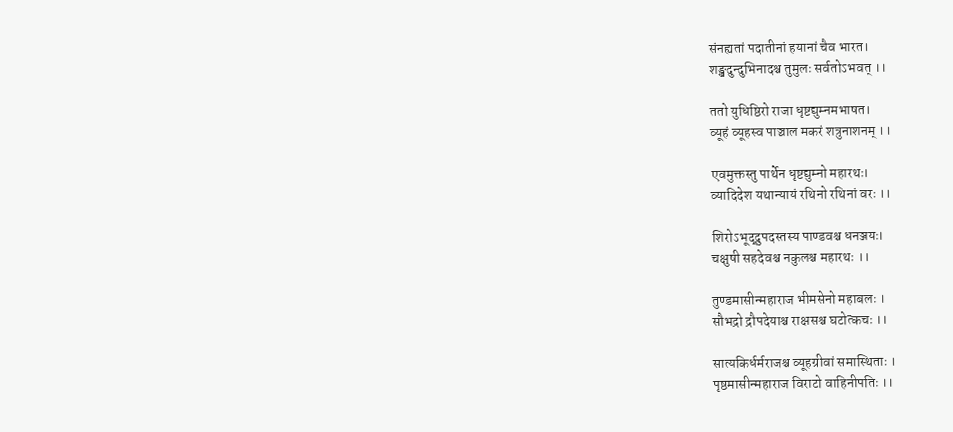संनह्यतां पदातीनां हयानां चैव भारत।
शङ्खदुन्दुभिनादश्च तुमुलः सर्वतोऽभवत् ।।

ततो युधिष्ठिरो राजा धृष्टद्युम्नमभाषत।
व्यूहं व्यूहस्व पाञ्चाल मकरं शत्रुनाशनम् ।।

एवमुक्तस्तु पार्थेन धृष्टद्युम्नो महारथः।
व्यादिदेश यथान्यायं रथिनो रथिनां वरः ।।

शिरोऽभूद्द्रुपदस्तस्य पाण्डवश्च धनञ्जयः।
चक्षुषी सहदेवश्च नकुलश्च महारथः ।।

तुण्डमासीन्महाराज भीमसेनो महाबलः ।
सौभद्रो द्रौपदेयाश्च राक्षसश्च घटोत्कचः ।।

सात्यकिर्धर्मराजश्च व्यूहग्रीवां समास्थिताः ।
पृष्ठमासीन्महाराज विराटो वाहिनीपतिः ।।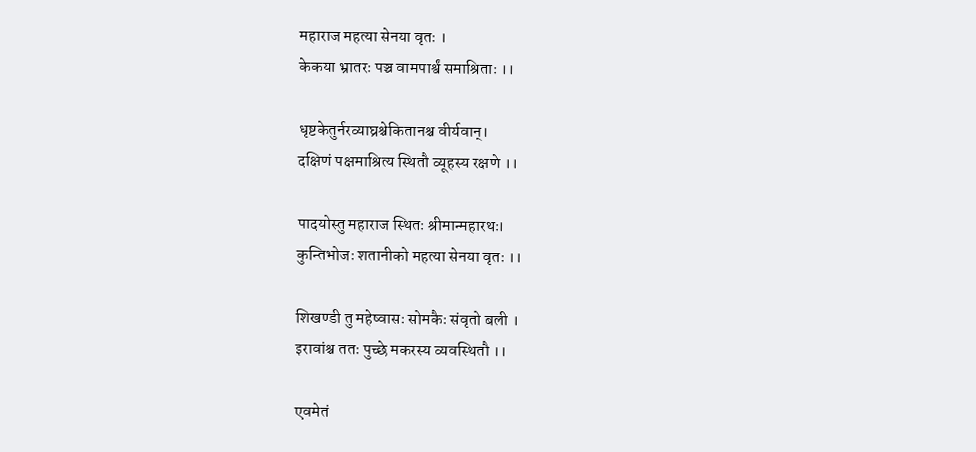महाराज महत्या सेनया वृतः ।
केकया भ्रातरः पञ्च वामपार्श्वं समाश्रिताः ।।

धृष्टकेतुर्नरव्याघ्रश्चेकितानश्च वीर्यवान्।
दक्षिणं पक्षमाश्रित्य स्थितौ व्यूहस्य रक्षणे ।।

पादयोस्तु महाराज स्थितः श्रीमान्महारथः।
कुन्तिभोजः शतानीको महत्या सेनया वृतः ।।

शिखण्डी तु महेष्वासः सोमकैः संवृतो बली ।
इरावांश्च ततः पुच्छे मकरस्य व्यवस्थितौ ।।

एवमेतं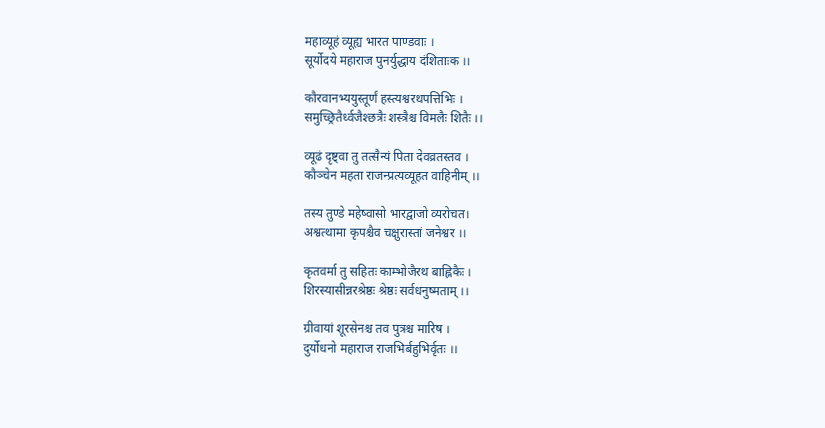महाव्यूहं व्यूह्य भारत पाण्‍डवाः ।
सूर्योदये महाराज पुनर्युद्धाय दंशिताःक ।।

कौरवानभ्ययुस्तूर्णं हस्त्यश्वरथपत्तिभिः ।
समुच्छ्रितैर्ध्वजैश्छत्रैः शस्त्रैश्च विमलैः शितैः ।।

व्यूढं दृष्ट्वा तु तत्सैन्यं पिता देवव्रतस्तव ।
कौञ्चेन महता राजन्प्रत्यव्यूहत वाहिनीम् ।।

तस्य तुण्डे महेष्वासो भारद्वाजो व्यरोचत।
अश्वत्थामा कृपश्चैव चक्षुरास्तां जनेश्वर ।।

कृतवर्मा तु सहितः काम्भोजैरथ बाह्लिकैः ।
शिरस्यासीन्नरश्रेष्ठः श्रेष्ठः सर्वधनुष्मताम् ।।

ग्रीवायां शूरसेनश्च तव पुत्रश्च मारिष ।
दुर्योधनो महाराज राजभिर्बहुभिर्वृतः ।।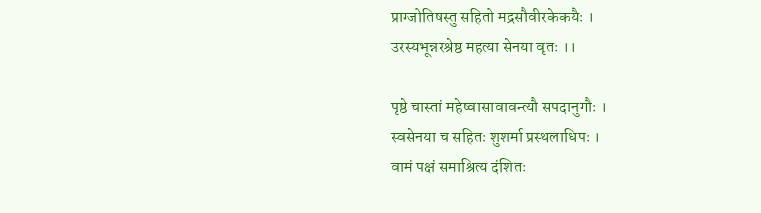प्राग्जोतिषस्तु सहितो मद्रसौवीरकेकयैः ।
उरस्यभून्नरश्रेष्ठ महत्या सेनया वृतः ।।

पृष्ठे चास्तां महेष्वासावावन्त्यौ सपदानुगौः ।
स्वसेनया च सहितः शुशर्मा प्रस्थलाधिपः ।
वामं पक्षं समाश्रित्य दंशितः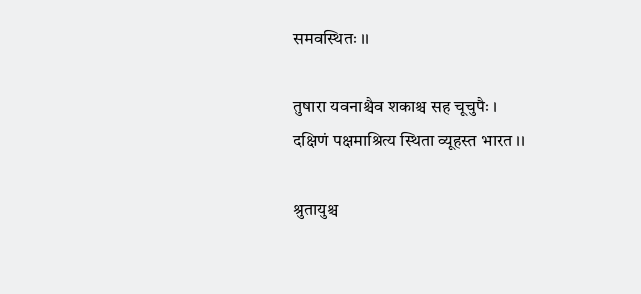समवस्थितः ।।

तुषारा यवनाश्चैव शकाश्च सह चूचुपैः ।
दक्षिणं पक्षमाश्रित्य स्थिता व्यूहस्त भारत ।।

श्रुतायुश्च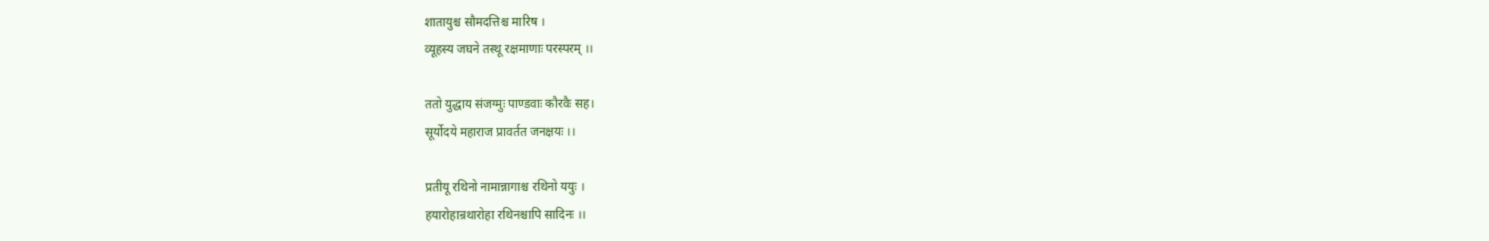शातायुश्च सौमदत्तिश्च मारिष ।
व्यूहस्य जघने तस्थू रक्षमाणाः परस्परम् ।।

ततो युद्धाय संजग्मुः पाण्डवाः कौरवैः सह।
सूर्योदये महाराज प्रावर्तत जनक्षयः ।।

प्रतीयू रथिनो नामान्नागाश्च रथिनो ययुः ।
हयारोहान्रथारोहा रथिनश्चापि सादिनः ।।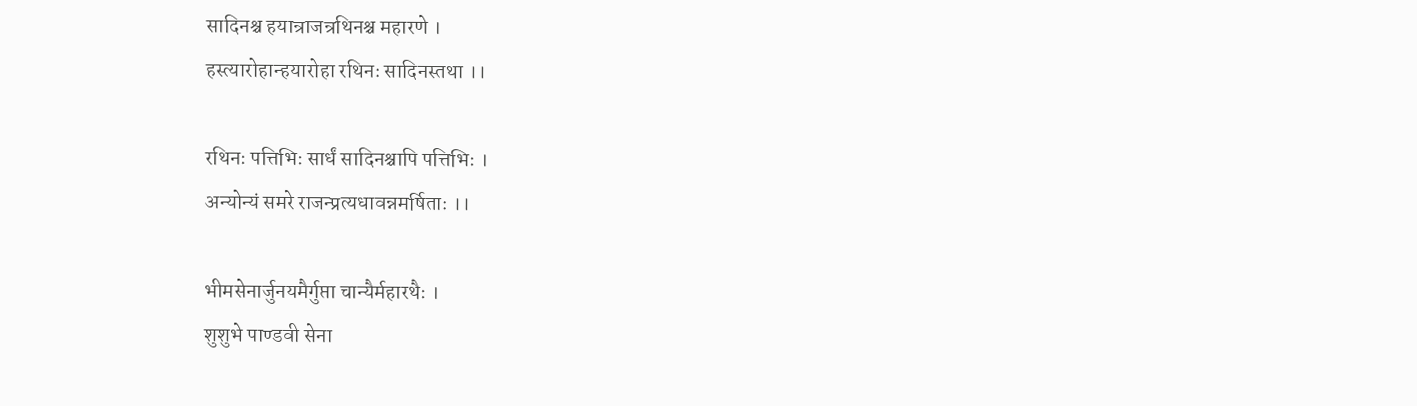सादिनश्च हयान्राजन्रथिनश्च महारणे ।
हस्त्यारोहान्हयारोहा रथिनः सादिनस्तथा ।।

रथिनः पत्तिभिः सार्धं सादिनश्चापि पत्तिभिः ।
अन्योन्यं समरे राजन्प्रत्यधावन्नमर्षिताः ।।

भीमसेनार्जुनयमैर्गुप्ता चान्यैर्महारथैः ।
शुशुभे पाण्डवी सेना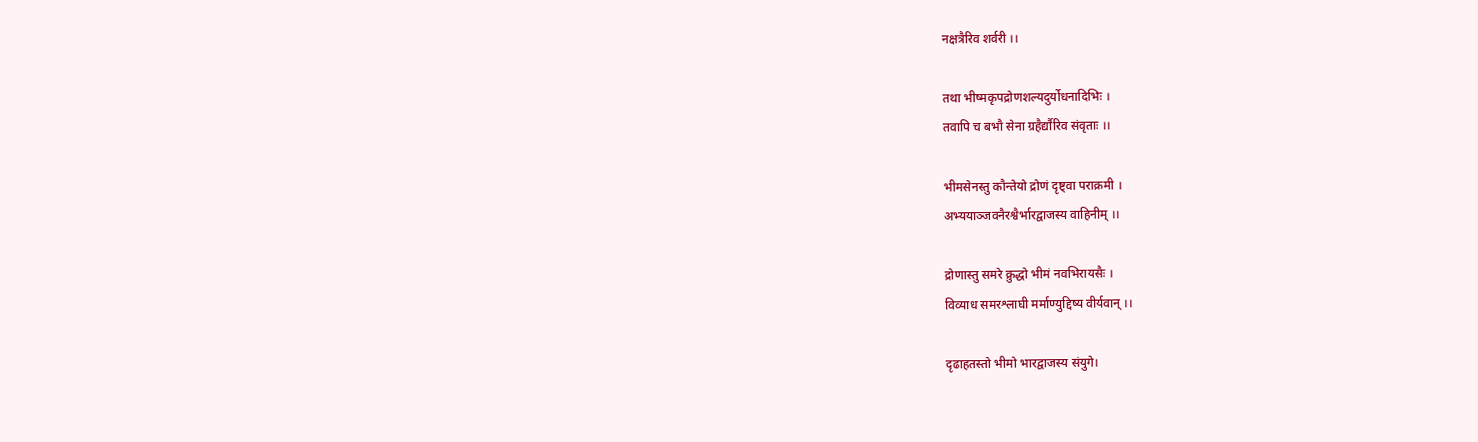नक्षत्रैरिव शर्वरी ।।

तथा भीष्मकृपद्रोणशल्यदुर्योधनादिभिः ।
तवापि च बभौ सेना ग्रहैर्द्यौरिव संवृताः ।।

भीमसेनस्तु कौन्तेयो द्रोणं दृष्ट्वा पराक्रमी ।
अभ्ययाञ्जवनैरश्वैर्भारद्वाजस्य वाहिनीम् ।।

द्रोणास्तु समरे क्रुद्धो भीमं नवभिरायसैः ।
विव्याध समरश्लाघी मर्माण्युद्दिष्य वीर्यवान् ।।

दृढाहतस्तो भीमो भारद्वाजस्य संयुगे।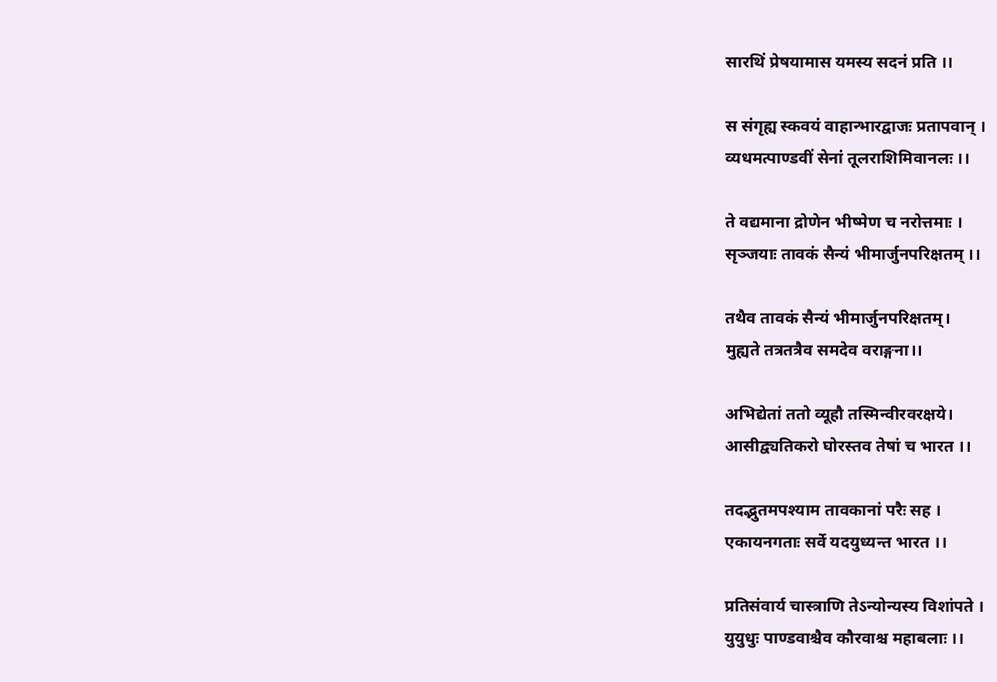सारथिं प्रेषयामास यमस्य सदनं प्रति ।।

स संगृह्य स्कवयं वाहान्भारद्वाजः प्रतापवान् ।
व्यधमत्पाण्डवीं सेनां तूलराशिमिवानलः ।।

ते वद्यमाना द्रोणेन भीष्मेण च नरोत्तमाः ।
सृञ्जयाः तावकं सैन्यं भीमार्जुनपरिक्षतम् ।।

तथैव तावकं सैन्यं भीमार्जुनपरिक्षतम्।
मुह्यते तत्रतत्रैव समदेव वराङ्गना।।

अभिद्येतां ततो व्यूहौ तस्मिन्वीरवरक्षये।
आसीद्व्यतिकरो घोरस्तव तेषां च भारत ।।

तदद्भुतमपश्याम तावकानां परैः सह ।
एकायनगताः सर्वे यदयुध्यन्त भारत ।।

प्रतिसंवार्य चास्त्राणि तेऽन्योन्यस्य विशांपते ।
युयुधुः पाण्डवाश्चैव कौरवाश्च महाबलाः ।।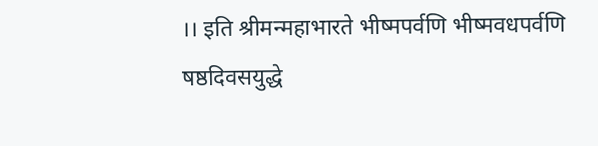।। इति श्रीमन्महाभारते भीष्मपर्वणि भीष्मवधपर्वणि
षष्ठदिवसयुद्धे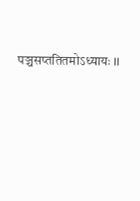पञ्चसप्ततितमोऽध्यायः ।।